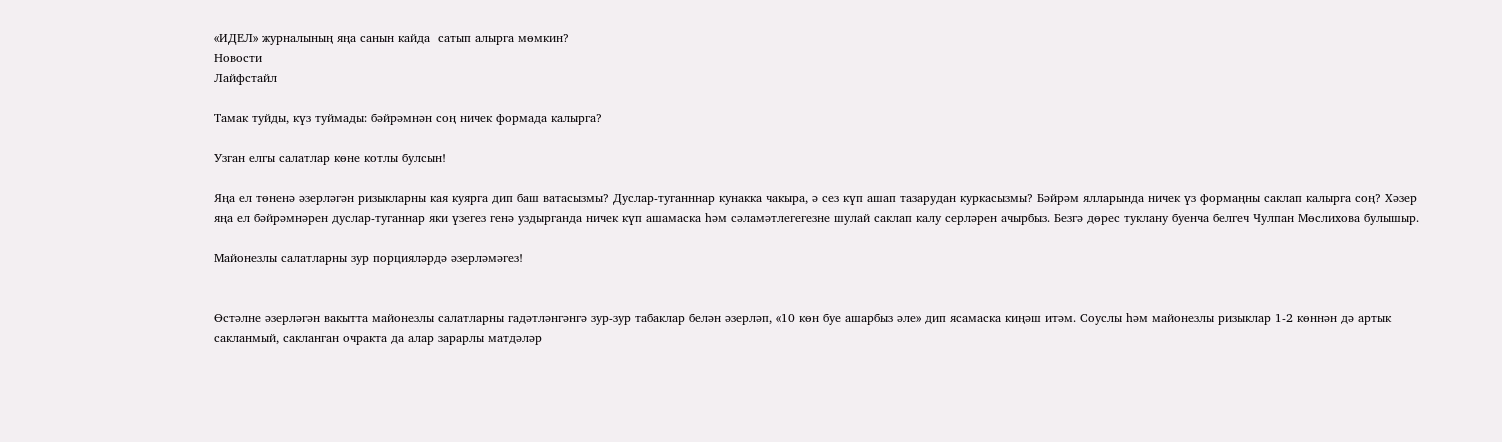«ИДЕЛ» журналының яңа санын кайда  сатып алырга мөмкин?
Новости
Лайфстайл

Тамак туйды, күз туймады: бәйрәмнән соң ничек формада калырга?

Узган елгы салатлар көне котлы булсын!

Яңа ел төненә әзерләгән ризыкларны кая куярга дип баш ватасызмы? Дуслар-туганннар кунакка чакыра, ә сез күп ашап тазарудан куркасызмы? Бәйрәм ялларында ничек үз формаңны саклап калырга соң? Хәзер яңа ел бәйрәмнәрен дуслар-туганнар яки үзегез генә уздырганда ничек күп ашамаска һәм сәламәтлегегезне шулай саклап калу серләрен ачырбыз. Безгә дөрес туклану буенча белгеч Чулпан Мөслихова булышыр.

Майонезлы салатларны зур порцияләрдә әзерләмәгез!


Өстәлне әзерләгән вакытта майонезлы салатларны гадәтләнгәнгә зур-зур табаклар белән әзерләп, «10 көн буе ашарбыз әле» дип ясамаска киңәш итәм. Соуслы һәм майонезлы ризыклар 1-2 көннән дә артык сакланмый, сакланган очракта да алар зарарлы матдәләр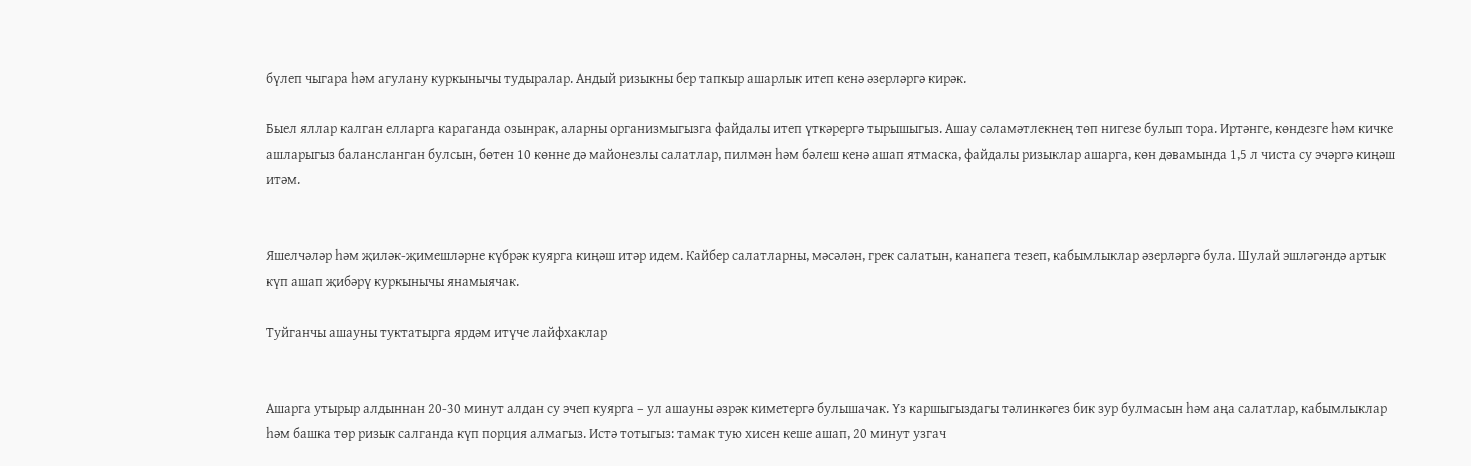бүлеп чыгара һәм агулану куркынычы тудыралар. Андый ризыкны бер тапкыр ашарлык итеп кенә әзерләргә кирәк.

Быел яллар калган елларга караганда озынрак, аларны организмыгызга файдалы итеп үткәрергә тырышыгыз. Ашау сәламәтлекнең төп нигезе булып тора. Иртәнге, көндезге һәм кичке ашларыгыз балансланган булсын, бөтен 10 көнне дә майонезлы салатлар, пилмән һәм бәлеш кенә ашап ятмаска, файдалы ризыклар ашарга, көн дәвамында 1,5 л чиста су эчәргә киңәш итәм.


Яшелчәләр һәм җиләк-җимешләрне күбрәк куярга киңәш итәр идем. Кайбер салатларны, мәсәлән, грек салатын, канапега тезеп, кабымлыклар әзерләргә була. Шулай эшләгәндә артык күп ашап җибәрү куркынычы янамыячак.

Туйганчы ашауны туктатырга ярдәм итүче лайфхаклар


Ашарга утырыр алдыннан 20-30 минут алдан су эчеп куярга – ул ашауны әзрәк киметергә булышачак. Үз каршыгыздагы тәлинкәгез бик зур булмасын һәм аңа салатлар, кабымлыклар һәм башка төр ризык салганда күп порция алмагыз. Истә тотыгыз: тамак тую хисен кеше ашап, 20 минут узгач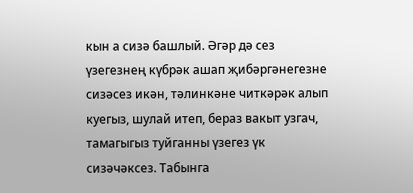кын а сизә башлый. Әгәр дә сез үзегезнең күбрәк ашап җибәргәнегезне сизәсез икән, тәлинкәне читкәрәк алып куегыз, шулай итеп, бераз вакыт узгач, тамагыгыз туйганны үзегез үк сизәчәксез. Табынга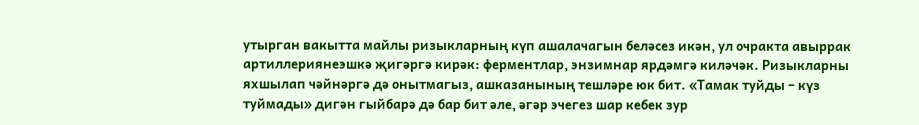утырган вакытта майлы ризыкларның күп ашалачагын беләсез икән, ул очракта авыррак артиллериянеэшкә җигәргә кирәк: ферментлар, энзимнар ярдәмгә киләчәк. Ризыкларны яхшылап чәйнәргә дә онытмагыз, ашказанының тешләре юк бит. «Тамак туйды – күз туймады» дигән гыйбарә дә бар бит әле, әгәр эчегез шар кебек зур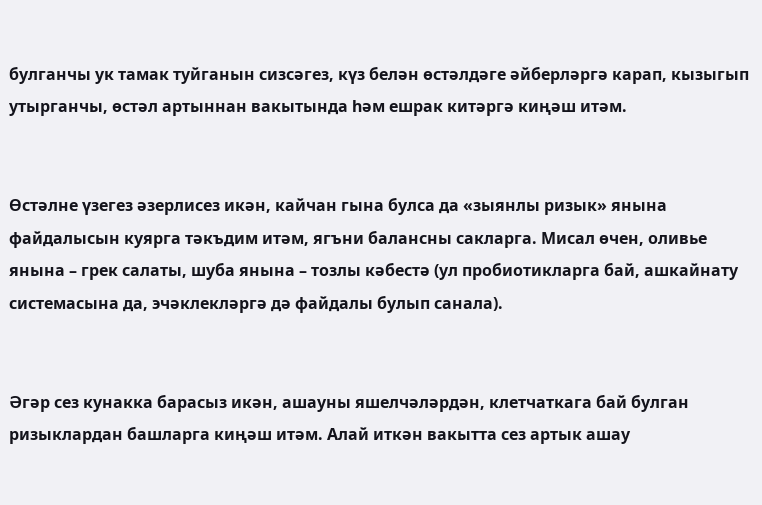булганчы ук тамак туйганын сизсәгез, күз белән өстәлдәге әйберләргә карап, кызыгып утырганчы, өстәл артыннан вакытында һәм ешрак китәргә киңәш итәм.


Өстәлне үзегез әзерлисез икән, кайчан гына булса да «зыянлы ризык» янына файдалысын куярга тәкъдим итәм, ягъни балансны сакларга. Мисал өчен, оливье янына – грек салаты, шуба янына – тозлы кәбестә (ул пробиотикларга бай, ашкайнату системасына да, эчәклекләргә дә файдалы булып санала).


Әгәр сез кунакка барасыз икән, ашауны яшелчәләрдән, клетчаткага бай булган ризыклардан башларга киңәш итәм. Алай иткән вакытта сез артык ашау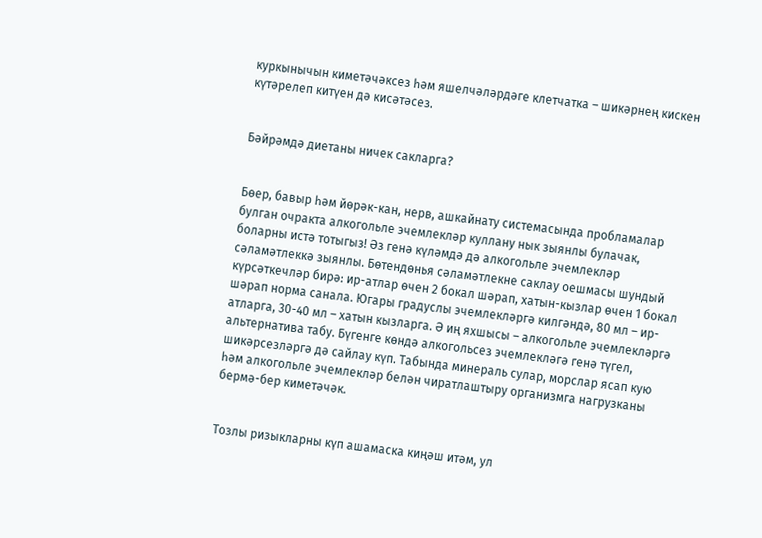куркынычын киметәчәксез һәм яшелчәләрдәге клетчатка – шикәрнең кискен күтәрелеп китүен дә кисәтәсез.


Бәйрәмдә диетаны ничек сакларга?


Бөер, бавыр һәм йөрәк-кан, нерв, ашкайнату системасында пробламалар булган очракта алкогольле эчемлекләр куллану нык зыянлы булачак, боларны истә тотыгыз! Әз генә күләмдә дә алкогольле эчемлекләр сәламәтлеккә зыянлы. Бөтендөнья сәламәтлекне саклау оешмасы шундый күрсәткечләр бирә: ир-атлар өчен 2 бокал шәрап, хатын-кызлар өчен 1 бокал шәрап норма санала. Югары градуслы эчемлекләргә килгәндә, 80 мл – ир-атларга, 30-40 мл – хатын кызларга. Ә иң яхшысы – алкогольле эчемлекләргә альтернатива табу. Бүгенге көндә алкогольсез эчемлекләгә генә түгел, шикәрсезләргә дә сайлау күп. Табында минераль сулар, морслар ясап кую һәм алкогольле эчемлекләр белән чиратлаштыру организмга нагрузканы бермә-бер киметәчәк.


Тозлы ризыкларны күп ашамаска киңәш итәм, ул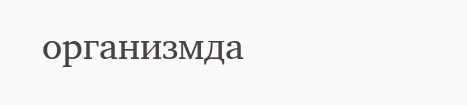организмда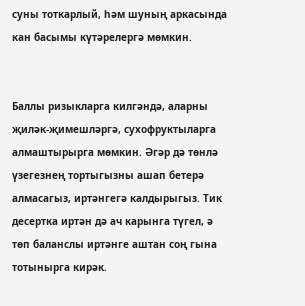суны тоткарлый, һәм шуның аркасында кан басымы күтәрелергә мөмкин.


Баллы ризыкларга килгәндә, аларны җиләк-җимешләргә, сухофруктыларга алмаштырырга мөмкин. Әгәр дә төнлә үзегезнең тортыгызны ашап бетерә алмасагыз, иртәнгегә калдырыгыз. Тик десертка иртән дә ач карынга түгел, ә төп баланслы иртәнге аштан соң гына тотынырга кирәк.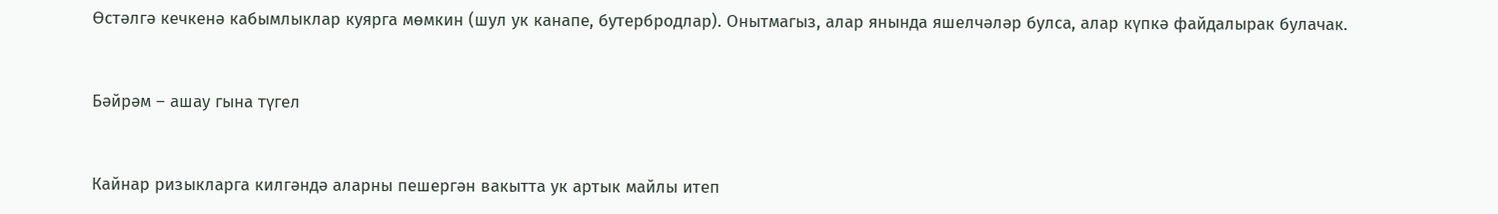Өстәлгә кечкенә кабымлыклар куярга мөмкин (шул ук канапе, бутербродлар). Онытмагыз, алар янында яшелчәләр булса, алар күпкә файдалырак булачак.


Бәйрәм – ашау гына түгел


Кайнар ризыкларга килгәндә аларны пешергән вакытта ук артык майлы итеп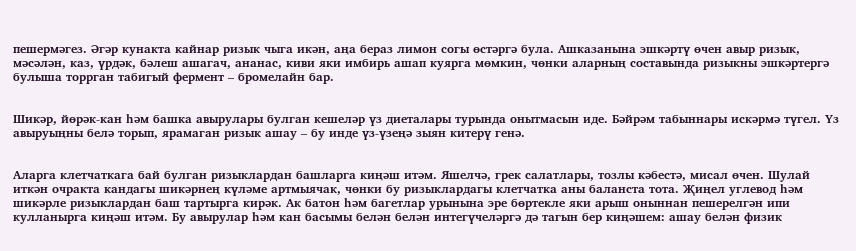пешермәгез. Әгәр кунакта кайнар ризык чыга икән, аңа бераз лимон согы өстәргә була. Ашказанына эшкәртү өчен авыр ризык, мәсәлән, каз, үрдәк, бәлеш ашагач, ананас, киви яки имбирь ашап куярга мөмкин, чөнки аларның составында ризыкны эшкәртергә булыша торрган табигый фермент – бромелайн бар.


Шикәр, йөрәк-кан һәм башка авырулары булган кешеләр үз диеталары турында онытмасын иде. Бәйрәм табыннары искәрмә түгел. Үз авыруыңны белә торып, ярамаган ризык ашау – бу инде үз-үзеңә зыян китерү генә.


Аларга клетчаткага бай булган ризыклардан башларга киңәш итәм. Яшелчә, грек салатлары, тозлы кәбестә, мисал өчен. Шулай иткән очракта кандагы шикәрнең күләме артмыячак, чөнки бу ризыклардагы клетчатка аны баланста тота. Җиңел углевод һәм шикәрле ризыклардан баш тартырга кирәк. Ак батон һәм багетлар урынына эре бөртекле яки арыш оныннан пешерелгән ипи кулланырга киңәш итәм. Бу авырулар һәм кан басымы белән белән интегүчеләргә дә тагын бер киңәшем: ашау белән физик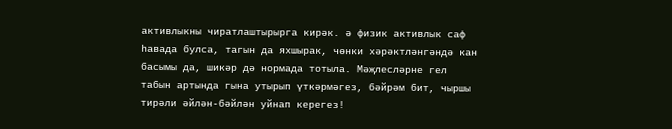активлыкны чиратлаштырырга кирәк. ә физик активлык саф һавада булса, тагын да яхшырак, чөнки хәрәктләнгәндә кан басымы да, шикәр дә нормада тотыла. Мәҗлесләрне гел табын артында гына утырып үткәрмәгез, бәйрәм бит, чыршы тирәли әйлән-бәйлән уйнап керегез!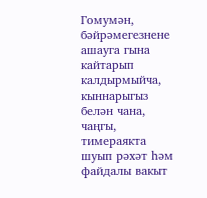Гомумән, бәйрәмегезнене ашауга гына кайтарып калдырмыйча, кыннарыгыз белән чана, чаңгы, тимераякта шуып рәхәт һәм файдалы вакыт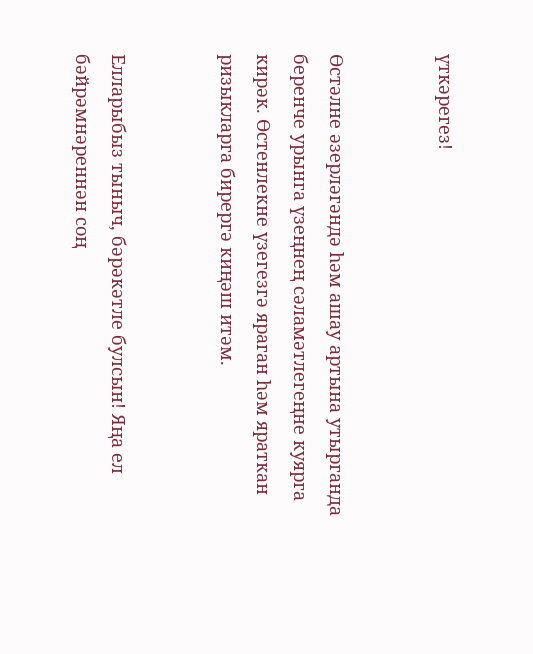үткәрегез!


Өстәлне әзерләгәндә һәм ашау артына утырганда беренче урынга үзеңнең сәламәтлегеңне куярга кирәк. Өстенлекне үзегезгә яраган һәм яраткан ризыкларга бирергә киңәш итәм.


Елларыбыз тыныч, бәрәкәтле булсын! Яңа ел бәйрәмнәреннән соң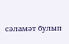сәламәт булып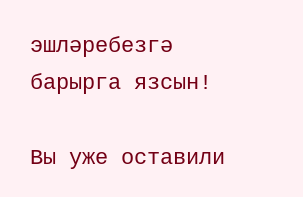эшләребезгә барырга язсын!

Вы уже оставили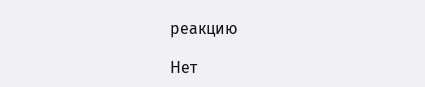реакцию

Нет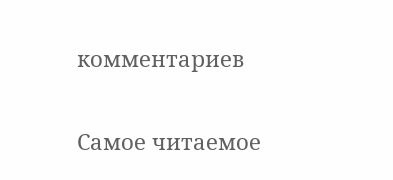комментариев

Самое читаемое